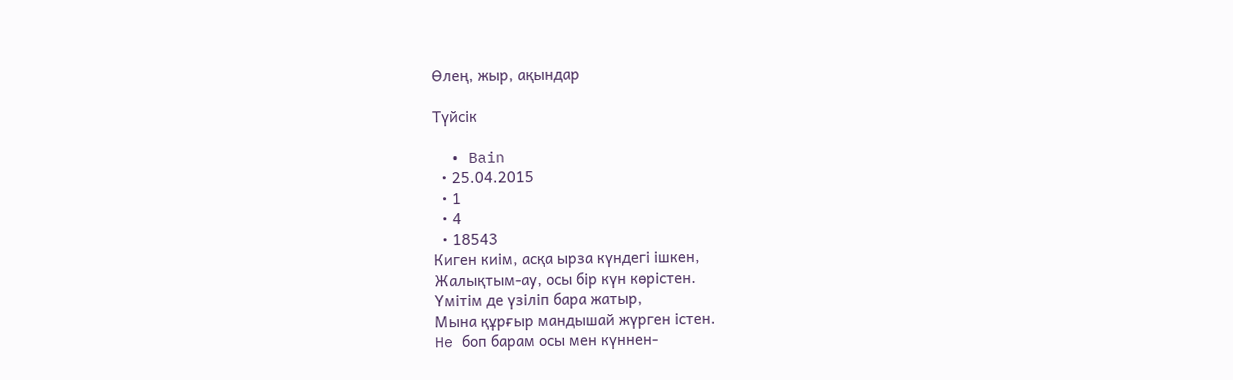Өлең, жыр, ақындар

Түйсік

  • Bain
  • 25.04.2015
  • 1
  • 4
  • 18543
Киген киім, асқа ырза күндегі ішкен,
Жалықтым-ау, осы бір күн көрістен.
Үмітім де үзіліп бара жатыр,
Мына құрғыр мандышай жүрген істен.
He боп барам осы мен күннен-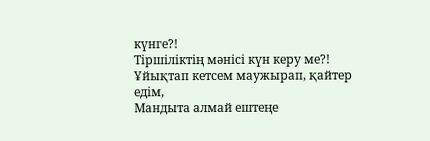күнге?!
Тіршіліктің мәнісі күн керу ме?!
Ұйықтап кетсем маужырап, қайтер едім,
Мандыта алмай ештеңе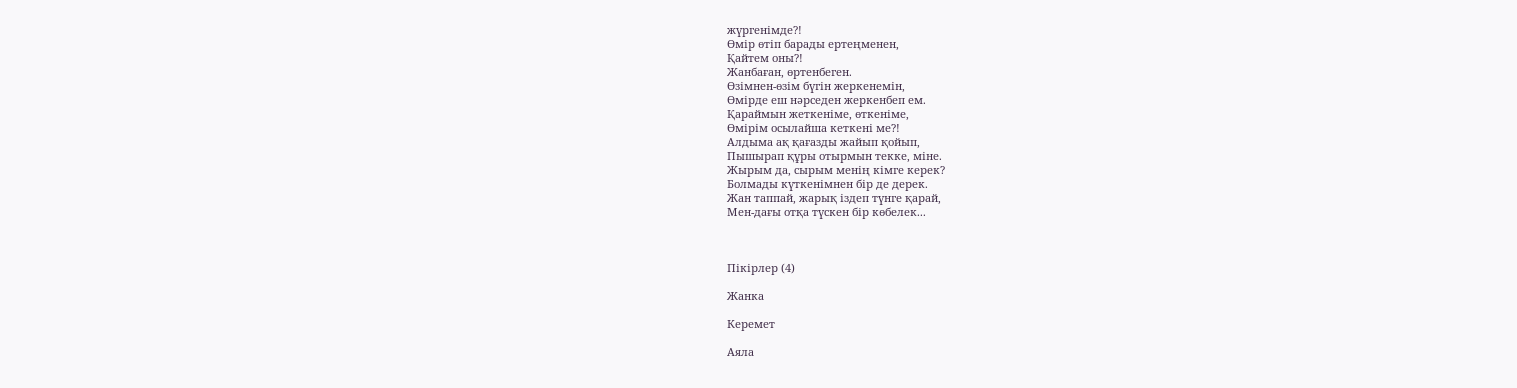жүргенімде?!
Өмір өтіп барады ертеңменен,
Қайтем оны?!
Жанбаған, өртенбеген.
Өзімнен-өзім бүгін жеркенемін,
Өмірде еш нәрседен жеркенбеп ем.
Қараймын жеткеніме, өткеніме,
Өмірім осылайша кеткені ме?!
Алдыма ақ қағазды жайып қойып,
Пышырап құры отырмын текке, міне.
Жырым да, сырым менің кімге керек?
Болмады күткенімнен бір де дерек.
Жан таппай, жарық іздеп түнге қарай,
Мен-дағы отқа түскен бір көбелек...



Пікірлер (4)

Жанка

Керемет

Аяла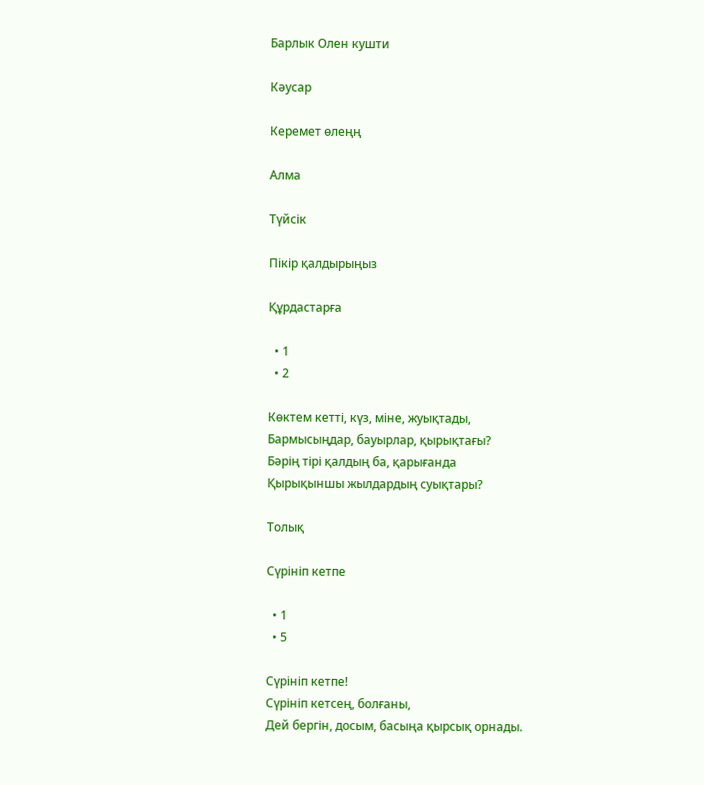Барлык Олен кушти

Кәусар

Керемет өлеңң

Алма

Түйсік

Пікір қалдырыңыз

Құрдастарға

  • 1
  • 2

Көктем кетті, күз, міне, жуықтады,
Бармысыңдар, бауырлар, қырықтағы?
Бәрің тірі қалдың ба, қарығанда
Қырықыншы жылдардың суықтары?

Толық

Сүрініп кетпе

  • 1
  • 5

Сүрініп кетпе!
Сүрініп кетсең, болғаны,
Дей бергін, досым, басыңа қырсық орнады.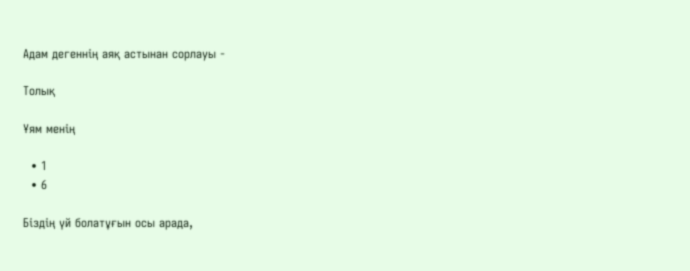Адам дегеннің аяқ астынан сорлауы -

Толық

Ұям менің

  • 1
  • 6

Біздің үй болатұғын осы арада,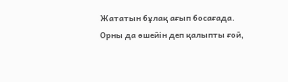Жататын бұлақ ағып босағада.
Орны да өшейін деп қалыпты ғой,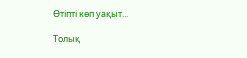Өтіпті көп уақыт...

Толық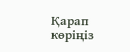Қарап көріңіз